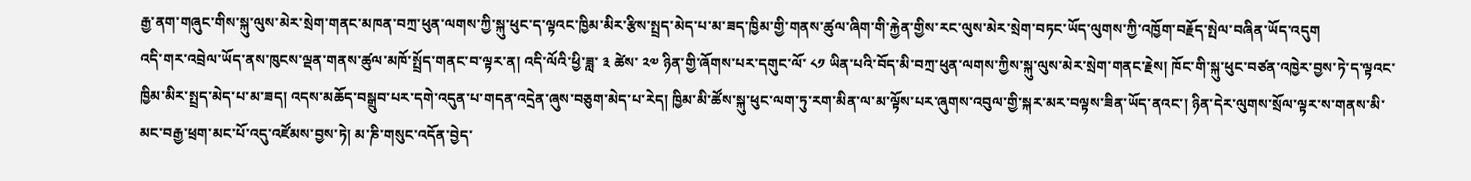རྒྱ་ནག་གཞུང་གིས་སྐུ་ལུས་མེར་སྲེག་གནང་མཁན་བཀྲ་ཕུན་ལགས་ཀྱི་སྐུ་ཕུང་ད་ལྟའང་ཁྱིམ་མིར་རྩིས་སྤྲད་མེད་པ་མ་ཟད་ཁྱིམ་གྱི་གནས་ཚུལ་ཞིག་གི་རྐྱེན་གྱིས་རང་ལུས་མེར་སྲེག་བཏང་ཡོད་ལུགས་ཀྱི་འཁྱོག་བརྗོད་སྤེལ་བཞིན་ཡོད་འདུག
འདི་གར་འབྲེལ་ཡོད་ནས་ཁུངས་ལྡན་གནས་ཚུལ་མཁོ་སྤྲོད་གནང་བ་ལྟར་ན། འདི་ལོའི་ཕྱི་ཟླ་ ༣ ཚེས་ ༢༧ ཉིན་གྱི་ཞོགས་པར་དགུང་ལོ་ ༨༡ ཡིན་པའི་བོད་མི་བཀྲ་ཕུན་ལགས་ཀྱིས་སྐུ་ལུས་མེར་སྲེག་གནང་རྗེས། ཁོང་གི་སྐུ་ཕུང་བཙན་འཁྱེར་བྱས་ཏེ་ད་ལྟའང་ཁྱིམ་མིར་སྤྲད་མེད་པ་མ་ཟད། འདས་མཆོད་བསྒྲུབ་པར་དགེ་འདུན་པ་གདན་འདྲེན་ཞུས་བཅུག་མེད་པ་རེད། ཁྱིམ་མི་ཚོས་སྐུ་ཕུང་ལག་ཏུ་རག་མིན་ལ་མ་ལྟོས་པར་ཞུགས་འབུལ་གྱི་སྐར་མར་བལྟས་ཟིན་ཡོད་ནའང་། ཉིན་དེར་ལུགས་སྲོལ་ལྟར་ས་གནས་མི་མང་བརྒྱ་ཕྲག་མང་པོ་འདུ་འཛོམས་བྱས་ཏེ། མ་ཎི་གསུང་འདོན་བྱེད་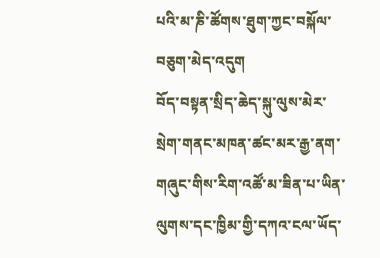པའི་མ་ཎི་ཚོགས་ཐུག་ཀྱང་བསྐོལ་བཅུག་མེད་འདུག
བོད་བསྟན་སྲིད་ཆེད་སྐུ་ལུས་མེར་སྲེག་གནང་མཁན་ཚང་མར་རྒྱ་ནག་གཞུང་གིས་རིག་འཚོ་མ་ཟིན་པ་ཡིན་ལུགས་དང་ཁྱིམ་གྱི་དཀའ་ངལ་ཡོད་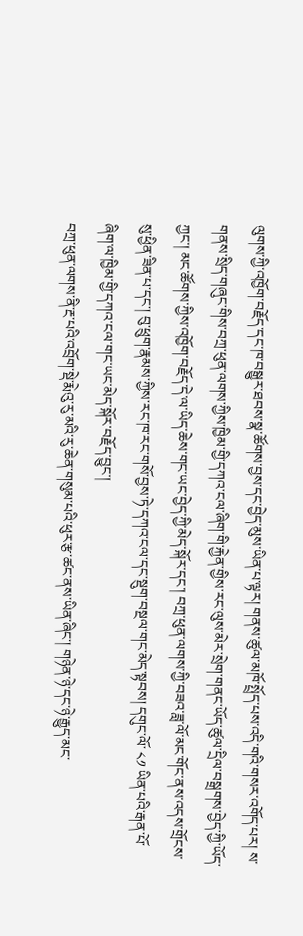ལུགས་ཀྱི་འཁྱོག་བརྗོད་དང་ཁ་བསྒྱུར་ཐབས་སྣ་ཚོགས་བྱས་དང་བྱེད་མུས་ཡིན་པ་ལྟར། གནས་ཚུལ་མཁོ་སྤྲོད་པས་འདི་གའི་གསར་འགོད་པར། ས་གནས་སྲིད་གཞུང་གིས་བཀྲ་ཕུན་ལགས་ཀྱིས་ཁྱིམ་གྱི་དཀའ་ངལ་ཞིག་གི་རྐྱེན་གྱིས་རང་ལུས་མེར་སྲེག་གནང་ཡོད་ཚུལ་དྲིལ་བསྒྲགས་བྱེད་ཀྱི་ཡོད་ཀྱང་། མང་ཚོགས་ཀྱིས་འཁྱོག་བརྗོད་དེ་ལ་ཡིད་ཆེས་གང་ཡང་བྱེད་ཀྱི་མེད་སྐོར་དང་། བཀྲ་ཕུན་ལགས་ཀྱི་བཟའ་ཟླ་ལོ་མང་གོང་ནས་འདས་གྲོངས་སུ་ཕྱིན་ཟིན་པ་དང་། བུ་ཕྲུག་རྣམས་ཀྱིས་རང་ཁ་རང་གསོ་བྱས་ཏེ་དཀའ་ངལ་དང་སྡུག་བསྔལ་གང་མེད་སྟབས། དགུང་ལོ་ ༨༡ ཡིན་པའི་རྒན་པོ་ཞིག་ལ་ཁྱིམ་གྱི་དཀའ་ངལ་གང་ཡང་མེད་སྐོར་བརྗོད་བྱུང་།
བཀྲ་ཕུན་ལགས་ནི་རྔ་པའི་འབྲོག་སྡེ་རྨེའུ་རུ་མའི་རུ་ཆེན་གསུམ་པའི་ཕུར་རྩ་ཚང་ནས་ཡིན་ཞིང་། གཉེན་ཉེ་དང་ཉེ་རྒྱུད་མང་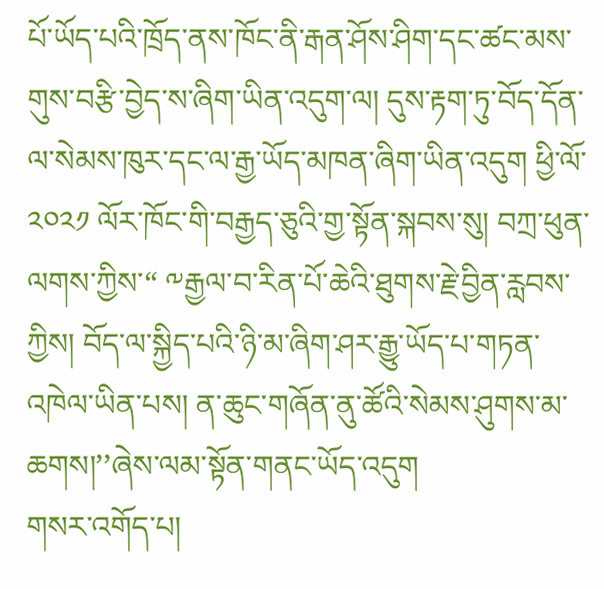པོ་ཡོད་པའི་ཁྲོད་ནས་ཁོང་ནི་རྒན་ཤོས་ཤིག་དང་ཚང་མས་གུས་བརྩི་བྱེད་ས་ཞིག་ཡིན་འདུག་ལ། དུས་རྟག་ཏུ་བོད་དོན་ལ་སེམས་ཁུར་དང་ལ་རྒྱ་ཡོད་མཁན་ཞིག་ཡིན་འདུག ཕྱི་ལོ་༢༠༢༡ ལོར་ཁོང་གི་བརྒྱད་ཅུའི་གྱ་སྟོན་སྐབས་སུ། བཀྲ་ཕུན་ལགས་ཀྱིས་“ ༸རྒྱལ་བ་རིན་པོ་ཆེའི་ཐུགས་རྗེ་བྱིན་རླབས་ཀྱིས། བོད་ལ་སྐྱིད་པའི་ཉི་མ་ཞིག་ཤར་རྒྱུ་ཡོད་པ་གཏན་འཁེལ་ཡིན་པས། ན་ཆུང་གཞོན་ནུ་ཚོའི་སེམས་ཤུགས་མ་ཆགས།’’ཞེས་ལམ་སྟོན་གནང་ཡོད་འདུག
གསར་འགོད་པ།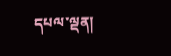དཔལ་ལྡན།